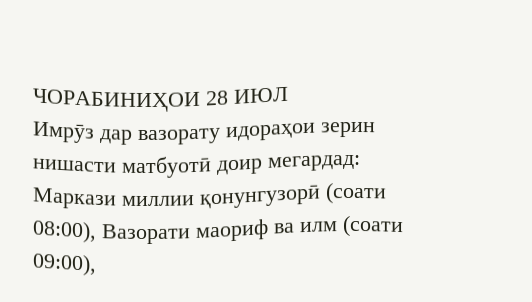ЧОРАБИНИҲОИ 28 ИЮЛ
Имрӯз дар вазорату идораҳои зерин нишасти матбуотӣ доир мегардад: Маркази миллии қонунгузорӣ (соати 08:00), Вазорати маориф ва илм (соати 09:00),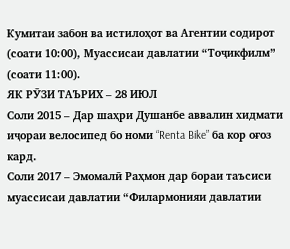Кумитаи забон ва истилоҳот ва Агентии содирот (соати 10:00), Муассисаи давлатии “Тоҷикфилм” (соати 11:00).
ЯК РӮЗИ ТАЪРИХ – 28 ИЮЛ
Соли 2015 – Дар шаҳри Душанбе аввалин хидмати иҷораи велосипед бо номи “Renta Bike” ба кор оғоз кард.
Соли 2017 – Эмомалӣ Раҳмон дар бораи таъсиси муассисаи давлатии “Филармонияи давлатии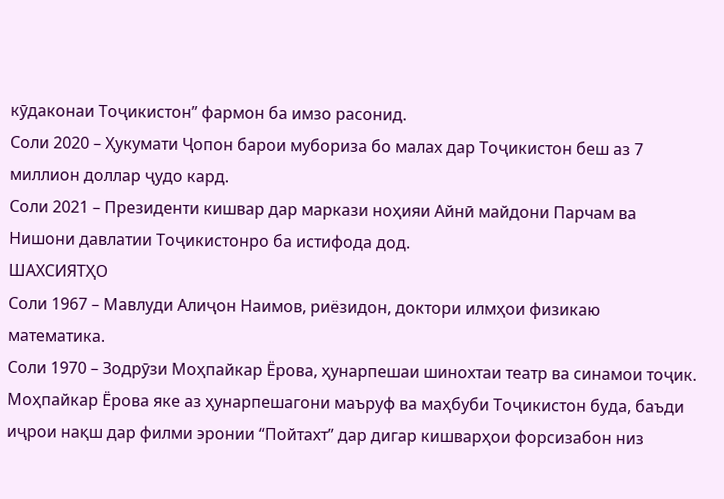кӯдаконаи Тоҷикистон” фармон ба имзо расонид.
Соли 2020 – Ҳукумати Ҷопон барои мубориза бо малах дар Тоҷикистон беш аз 7 миллион доллар ҷудо кард.
Соли 2021 – Президенти кишвар дар маркази ноҳияи Айнӣ майдони Парчам ва Нишони давлатии Тоҷикистонро ба истифода дод.
ШАХСИЯТҲО
Соли 1967 – Мавлуди Алиҷон Наимов, риёзидон, доктори илмҳои физикаю математика.
Соли 1970 – Зодрӯзи Моҳпайкар Ёрова, ҳунарпешаи шинохтаи театр ва синамои тоҷик.
Моҳпайкар Ёрова яке аз ҳунарпешагони маъруф ва маҳбуби Тоҷикистон буда, баъди иҷрои нақш дар филми эронии “Пойтахт” дар дигар кишварҳои форсизабон низ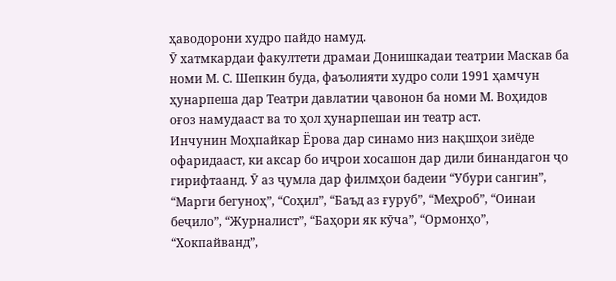ҳаводорони худро пайдо намуд.
Ӯ хатмкардаи факултети драмаи Донишкадаи театрии Маскав ба номи М. С. Шепкин буда, фаъолияти худро соли 1991 ҳамчун ҳунарпеша дар Театри давлатии ҷавонон ба номи М. Воҳидов оғоз намудааст ва то ҳол ҳунарпешаи ин театр аст.
Инчунин Моҳпайкар Ёрова дар синамо низ нақшҳои зиёде офаридааст, ки аксар бо иҷрои хосашон дар дили бинандагон ҷо гирифтаанд. Ӯ аз ҷумла дар филмҳои бадеии “Убури сангин”, “Марги бегуноҳ”, “Соҳил”, “Баъд аз ғуруб”, “Меҳроб”, “Оинаи беҷило”, “Журналист”, “Баҳори як кӯча”, “Ормонҳо”, “Хокпайванд”,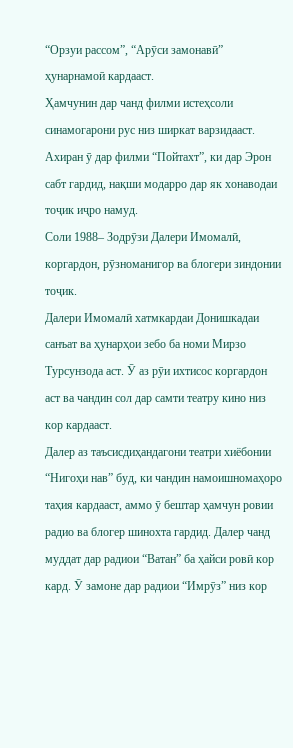“Орзуи рассом”, “Арӯси замонавӣ” ҳунарнамоӣ кардааст.
Ҳамчунин дар чанд филми истеҳсоли синамогарони рус низ ширкат варзидааст.
Ахиран ӯ дар филми “Пойтахт”, ки дар Эрон сабт гардид, нақши модарро дар як хонаводаи тоҷик иҷро намуд.
Соли 1988– Зодрӯзи Далери Имомалӣ, коргардон, рӯзноманигор ва блогери зиндонии тоҷик.
Далери Имомалӣ хатмкардаи Донишкадаи санъат ва ҳунарҳои зебо ба номи Мирзо Турсунзода аст. Ӯ аз рӯи ихтисос коргардон аст ва чандин сол дар самти театру кино низ кор кардааст.
Далер аз таъсисдиҳандагони театри хиёбонии “Нигоҳи нав” буд, ки чандин намоишномаҳоро таҳия кардааст, аммо ӯ бештар ҳамчун ровии радио ва блогер шинохта гардид. Далер чанд муддат дар радиои “Ватан” ба ҳайси ровӣ кор кард. Ӯ замоне дар радиои “Имрӯз” низ кор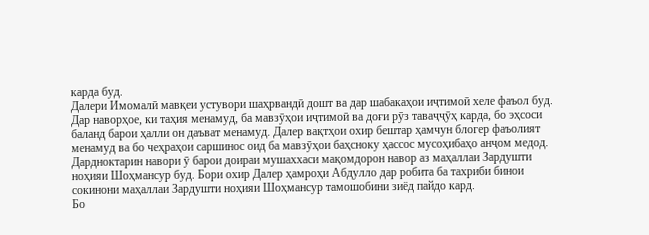карда буд.
Далери Имомалӣ мавқеи устувори шаҳрвандӣ дошт ва дар шабакаҳои иҷтимоӣ хеле фаъол буд. Дар наворҳое, ки таҳия менамуд, ба мавзӯҳои иҷтимоӣ ва доғи рӯз таваҷҷӯҳ карда, бо эҳсоси баланд барои ҳалли он даъват менамуд. Далер вақтҳои охир бештар ҳамчун блогер фаъолият менамуд ва бо чеҳраҳои саршинос оид ба мавзӯҳои баҳсноку ҳассос мусоҳибаҳо анҷом медод.
Дардноктарин навори ӯ барои доираи мушаххаси мақомдорон навор аз маҳаллаи Зардушти ноҳияи Шоҳмансур буд. Бори охир Далер ҳамроҳи Абдулло дар робита ба тахриби бинои сокинони маҳаллаи Зардушти ноҳияи Шоҳмансур тамошобини зиёд пайдо кард.
Бо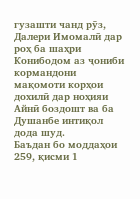гузашти чанд рӯз, Далери Имомалӣ дар роҳ ба шаҳри Конибодом аз ҷониби кормандони мақомоти корҳои дохилӣ дар ноҳияи Айнӣ боздошт ва ба Душанбе интиқол дода шуд.
Баъдан бо моддаҳои 259, қисми 1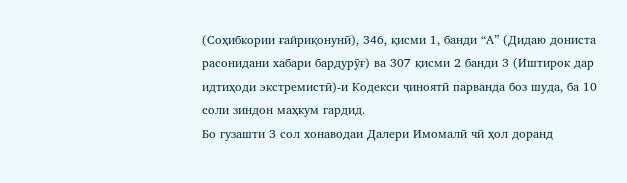(Соҳибкории ғайриқонунӣ), 346, қисми 1, банди “А” (Дидаю дониста расонидани хабари бардурӯғ) ва 307 қисми 2 банди 3 (Иштирок дар идтиҳоди экстремистӣ)-и Кодекси ҷиноятӣ парванда боз шуда, ба 10 соли зиндон маҳкум гардид.
Бо гузашти 3 сол хонаводаи Далери Имомалӣ чӣ ҳол доранд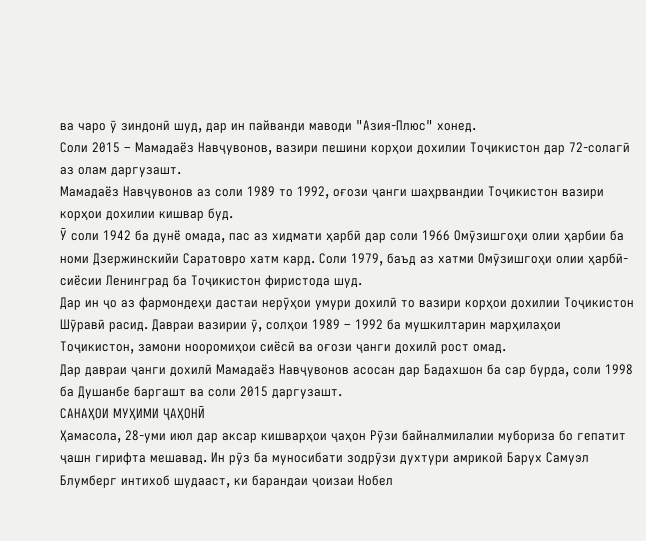ва чаро ӯ зиндонӣ шуд, дар ин пайванди маводи "Азия-Плюс" хонед.
Соли 2015 – Мамадаёз Навҷувонов, вазири пешини корҳои дохилии Тоҷикистон дар 72-солагӣ аз олам даргузашт.
Мамадаёз Навҷувонов аз соли 1989 то 1992, оғози ҷанги шаҳрвандии Тоҷикистон вазири корҳои дохилии кишвар буд.
Ӯ соли 1942 ба дунё омада, пас аз хидмати ҳарбӣ дар соли 1966 Омӯзишгоҳи олии ҳарбии ба номи Дзержинскийи Саратовро хатм кард. Соли 1979, баъд аз хатми Омӯзишгоҳи олии ҳарбӣ-сиёсии Ленинград ба Тоҷикистон фиристода шуд.
Дар ин ҷо аз фармондеҳи дастаи нерӯҳои умури дохилӣ то вазири корҳои дохилии Тоҷикистон Шӯравӣ расид. Давраи вазирии ӯ, солҳои 1989 – 1992 ба мушкилтарин марҳилаҳои Тоҷикистон, замони нооромиҳои сиёсӣ ва оғози ҷанги дохилӣ рост омад.
Дар давраи ҷанги дохилӣ Мамадаёз Навҷувонов асосан дар Бадахшон ба сар бурда, соли 1998 ба Душанбе баргашт ва соли 2015 даргузашт.
САНАҲОИ МУҲИМИ ҶАҲОНӢ
Ҳамасола, 28-уми июл дар аксар кишварҳои ҷаҳон Рӯзи байналмилалии мубориза бо гепатит ҷашн гирифта мешавад. Ин рӯз ба муносибати зодрӯзи духтури амрикоӣ Барух Самуэл Блумберг интихоб шудааст, ки барандаи ҷоизаи Нобел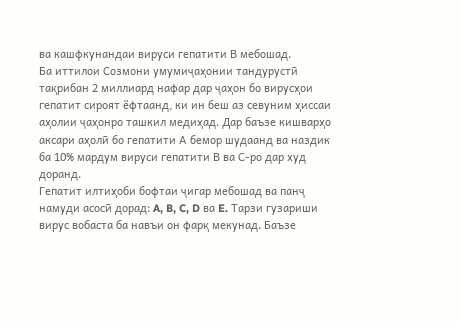ва кашфкунандаи вируси гепатити В мебошад.
Ба иттилои Созмони умумиҷаҳонии тандурустӣ тақрибан 2 миллиард нафар дар ҷаҳон бо вирусҳои гепатит сироят ёфтаанд, ки ин беш аз севуним ҳиссаи аҳолии ҷаҳонро ташкил медиҳад. Дар баъзе кишварҳо аксари аҳолӣ бо гепатити А бемор шудаанд ва наздик ба 10% мардум вируси гепатити В ва С-ро дар худ доранд.
Гепатит илтиҳоби бофтаи ҷигар мебошад ва панҷ намуди асосӣ дорад: A, B, C, D ва E. Тарзи гузариши вирус вобаста ба навъи он фарқ мекунад. Баъзе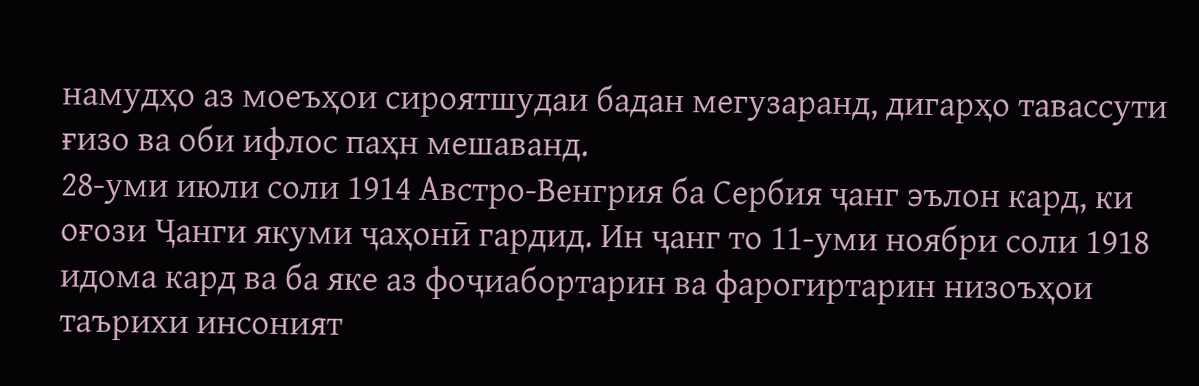намудҳо аз моеъҳои сироятшудаи бадан мегузаранд, дигарҳо тавассути ғизо ва оби ифлос паҳн мешаванд.
28-уми июли соли 1914 Австро-Венгрия ба Сербия ҷанг эълон кард, ки оғози Ҷанги якуми ҷаҳонӣ гардид. Ин ҷанг то 11-уми ноябри соли 1918 идома кард ва ба яке аз фоҷиабортарин ва фарогиртарин низоъҳои таърихи инсоният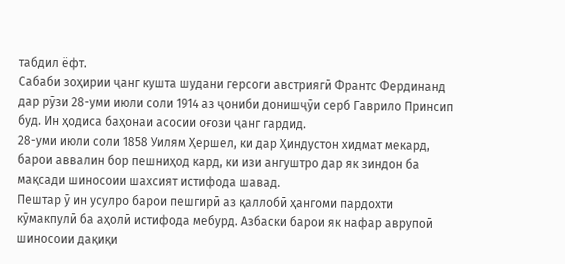табдил ёфт.
Сабаби зоҳирии ҷанг кушта шудани герсоги австриягӣ Франтс Фердинанд дар рӯзи 28-уми июли соли 1914 аз ҷониби донишҷӯи серб Гаврило Принсип буд. Ин ҳодиса баҳонаи асосии оғози ҷанг гардид.
28-уми июли соли 1858 Уилям Ҳершел, ки дар Ҳиндустон хидмат мекард, барои аввалин бор пешниҳод кард, ки изи ангуштро дар як зиндон ба мақсади шиносоии шахсият истифода шавад.
Пештар ӯ ин усулро барои пешгирӣ аз қаллобӣ ҳангоми пардохти кӯмакпулӣ ба аҳолӣ истифода мебурд. Азбаски барои як нафар аврупоӣ шиносоии дақиқи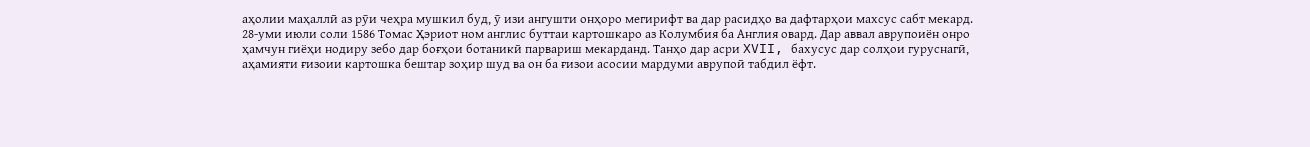аҳолии маҳаллӣ аз рӯи чеҳра мушкил буд, ӯ изи ангушти онҳоро мегирифт ва дар расидҳо ва дафтарҳои махсус сабт мекард.
28-уми июли соли 1586 Томас Ҳэриот ном англис буттаи картошкаро аз Колумбия ба Англия овард. Дар аввал аврупоиён онро ҳамчун гиёҳи нодиру зебо дар боғҳои ботаникӣ парвариш мекарданд. Танҳо дар асри XVII, бахусус дар солҳои гуруснагӣ, аҳамияти ғизоии картошка бештар зоҳир шуд ва он ба ғизои асосии мардуми аврупоӣ табдил ёфт.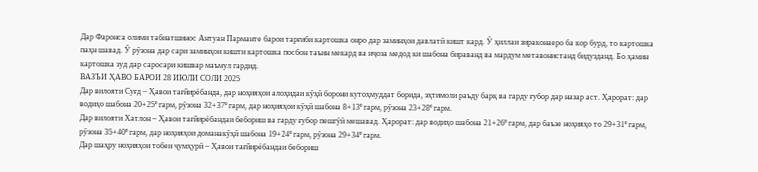Дар Фаронса олими табиатшинос Антуан Парманте барои тарғиби картошка онро дар заминҳои давлатӣ кишт кард. Ӯ ҳиллаи зираконаеро ба кор бурд, то картошка паҳн шавад. Ӯ рӯзона дар сари заминҳои кишти картошка посбон таъин мекард ва иҷоза медод ки шабона бираванд ва мардум метавонистанд бидузданд. Бо ҳамин картошка зуд дар саросари кишвар маъмул гардид.
ВАЗЪИ ҲАВО БАРОИ 28 ИЮЛИ СОЛИ 2025
Дар вилояти Суғд – Ҳавои тағйирёбанда, дар ноҳияҳои алоҳидаи кӯҳӣ борони кутоҳмуддат борида, эҳтимоли раъду барқ ва гарду ғубор дар назар аст. Ҳарорат: дар водиҳо шабона 20+25º гарм, рӯзона 32+37º гарм, дар ноҳияҳои кӯҳӣ шабона 8+13º гарм, рӯзона 23+28º гарм.
Дар вилояти Хатлон – Ҳавои тағйирёбандаи бебориш ва гарду ғубор пешгӯӣ мешавад. Ҳарорат: дар водиҳо шабона 21+26º гарм, дар баъзе ноҳияҳо то 29+31º гарм, рӯзона 35+40º гарм, дар ноҳияҳои доманакӯҳӣ шабона 19+24º гарм, рӯзона 29+34º гарм.
Дар шаҳру ноҳияҳои тобеи ҷумҳурӣ – Ҳавои тағйирёбандаи бебориш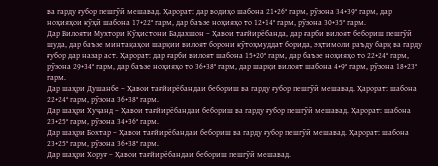ва гарду ғубор пешгӯӣ мешавад. Ҳарорат: дар водиҳо шабона 21+26º гарм, рӯзона 34+39º гарм, дар ноҳияҳои кӯҳӣ шабона 17+22º гарм, дар баъзе ноҳияҳо то 12+14º гарм, рӯзона 30+35º гарм.
Дар Вилояти Мухтори Кӯҳистони Бадахшон – Ҳавои тағйирёбанда, дар ғарби вилоят бебориш пешгӯӣ шуда, дар баъзе минтақаҳои шарқии вилоят борони кӯтоҳмуддат борида, эҳтимоли раъду барқ ва гарду ғубор дар назар аст. Ҳарорат: дар ғарби вилоят шабона 15+20º гарм, дар баъзе ноҳияҳо то 22+24º гарм, рӯзона 29+34º гарм, дар баъзе ноҳияҳо то 36+38º гарм, дар шарқи вилоят шабона 4+9º гарм, рӯзона 18+23º гарм.
Дар шаҳри Душанбе – Ҳавои тағйирёбандаи бебориш ва гарду ғубор пешгӯӣ мешавад. Ҳарорат: шабона 22+24º гарм, рӯзона 36+38º гарм.
Дар шаҳри Хуҷанд – Ҳавои тағйирёбандаи бебориш ва гарду ғубор пешгӯӣ мешавад. Ҳарорат: шабона 23+25º гарм, рӯзона 34+36º гарм.
Дар шаҳри Бохтар – Ҳавои тағйирёбандаи бебориш ва гарду ғубор пешгӯӣ мешавад. Ҳарорат: шабона 23+25º гарм, рӯзона 36+38º гарм.
Дар шаҳри Хоруғ – Ҳавои тағйирёбандаи бебориш пешгӯӣ мешавад.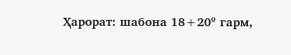Ҳарорат: шабона 18+20º гарм,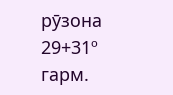рӯзона 29+31º гарм.